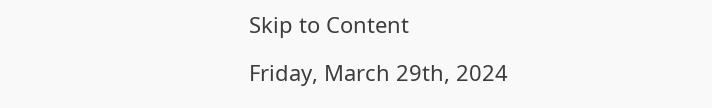Skip to Content

Friday, March 29th, 2024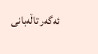ئه‌گه‌ر تاڵه‌بانی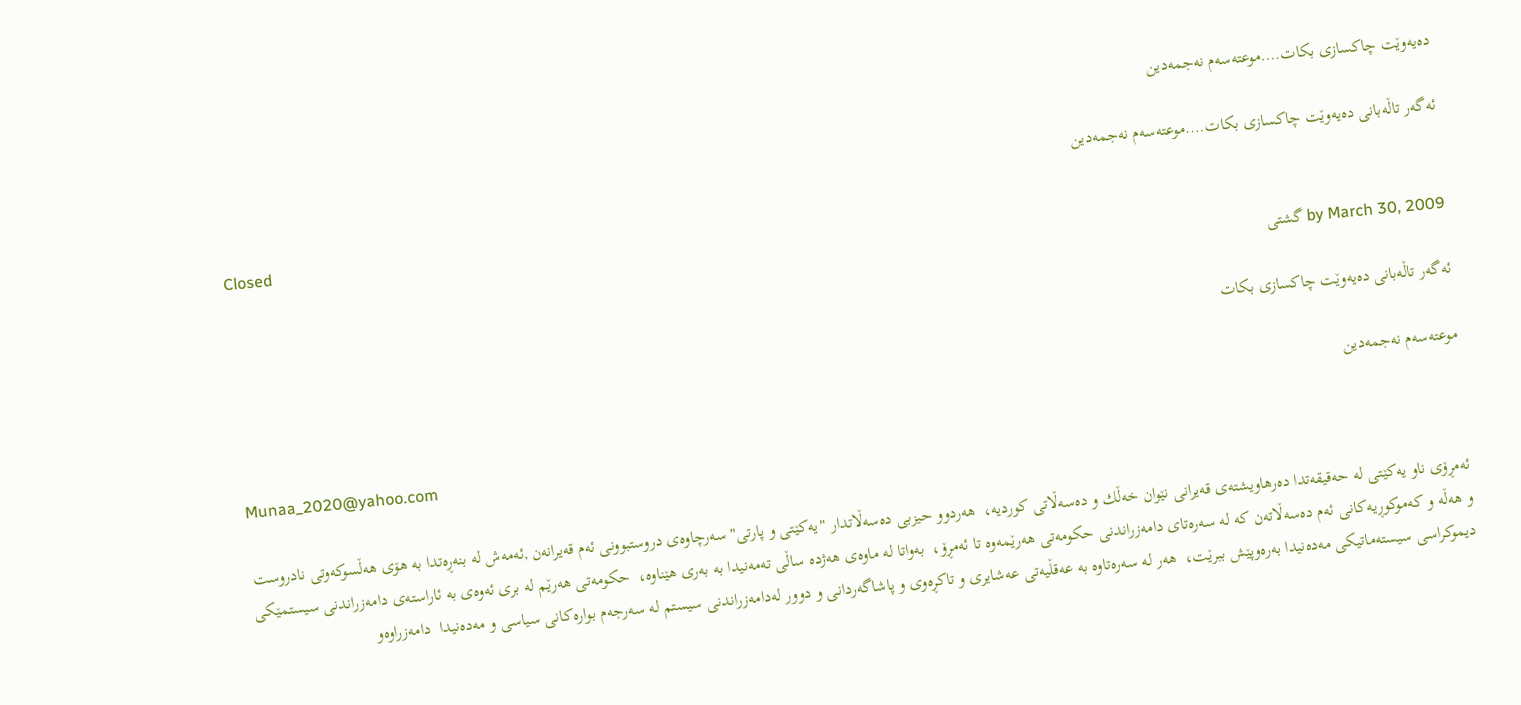ده‌یه‌وێت چاكسازی بكات….موعته‌سه‌م نه‌جمه‌دین

ئه‌گه‌ر تاڵه‌بانی ده‌یه‌وێت چاكسازی بكات….موعته‌سه‌م نه‌جمه‌دین

Closed
by March 30, 2009 گشتی

ئه‌گه‌ر تاڵه‌بانی ده‌یه‌وێت چاكسازی بكات

موعته‌سه‌م نه‌جمه‌دین

Munaa_2020@yahoo.com

ئه‌مڕۆی ناو یه‌كێتی له‌ حه‌قیقه‌تدا ده‌رهاویشته‌ی قه‌یرانی نێوان خه‌ڵك و ده‌سه‌ڵاتی كوردیه‌،  هه‌ردوو حیزبی ده‌سه‌ڵاتدار "یه‌كێتی و پارتی" سه‌رچاوه‌ی دروستبوونی ئه‌م قه‌یرانه‌ن ,ئه‌مه‌ش له‌ بنه‌ڕه‌تدا به‌ هۆی هه‌ڵسوكه‌وتی نادروست و هه‌ڵه‌ و كه‌موكوڕیه‌كانی ئه‌م ده‌سه‌ڵاته‌ن كه‌ له‌ سه‌ره‌تای دامه‌زراندنی حكومه‌تی هه‌رێمه‌وه‌ تا ئه‌مڕۆ،  به‌واتا له‌ ماوه‌ی هه‌ژده‌ ساڵی ته‌مه‌نیدا به‌ به‌ری هێناوه‌،  حكومه‌تی هه‌رێم له‌ بری ئه‌وه‌ی به‌ ئاراسته‌ی دامه‌زراندنی سیستمێكی دیموكراسی سیسته‌ماتیكی مه‌ده‌نیدا به‌ره‌وپێش ببرێت،  هه‌ر له‌ سه‌ره‌تاوه‌ به‌ عه‌قڵیه‌تی عه‌شایری و تاكڕه‌وی و پاشاگه‌ردانی و دوور له‌دامه‌زراندنی سیستم له‌ سه‌رجه‌م بواره‌كانی سیاسی و مه‌ده‌نیدا  دامه‌زراوه‌و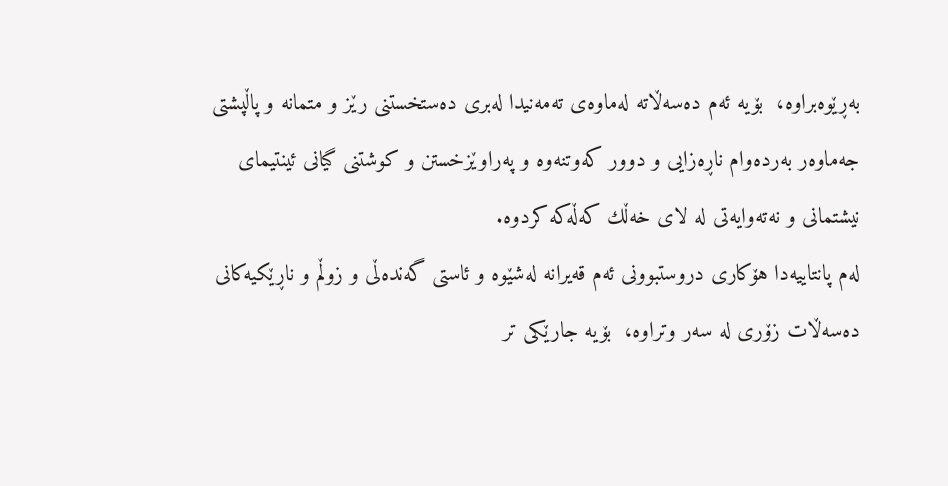به‌ڕێوه‌براوه‌،  بۆیه‌ ئه‌م ده‌سه‌ڵاته‌ له‌ماوه‌ی ته‌مه‌نیدا له‌بری ده‌ستخستنی رێز و متمانه‌ و پاڵپشتی جه‌ماوه‌ر به‌رده‌وام ناڕه‌زایی و دوور كه‌وتنه‌وه‌ و په‌راوێزخستن و كوشتنی گیانی ئینتیمای نیشتمانی و نه‌ته‌وایه‌تی له‌ لای خه‌ڵك كه‌ڵه‌كه‌ كردوه‌.
له‌م پانتاییه‌دا هۆكاری دروستبوونی ئه‌م قه‌یرانه‌ له‌شێوه‌ و ئاستی گه‌نده‌ڵی و زوڵم و ناڕێكیه‌كانی ده‌سه‌ڵات زۆری له‌ سه‌ر وتراوه‌،  بۆیه‌ جارێكی تر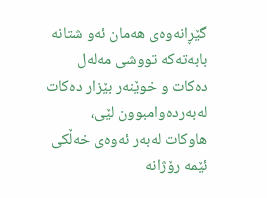گێڕانه‌وه‌ی هه‌مان ئه‌و شتانه‌ بابه‌ته‌كه‌ تووشی مه‌له‌ل ده‌كات و خوێنه‌ر بێزار ده‌كات له‌به‌رده‌وامبوون لێی،  هاوكات له‌به‌ر ئه‌وه‌ی خه‌ڵكی ئێمه‌ رۆژانه‌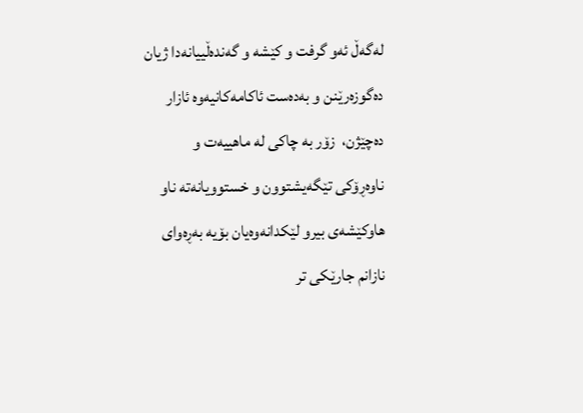له‌گه‌ڵ ئه‌و گرفت و كێشه‌ و گه‌نده‌ڵییانه‌دا ژیان ده‌گوزه‌رێنن و به‌ده‌ست ئاكامه‌كانیه‌وه‌ ئازار ده‌چێژن،  زۆر به‌ چاكی له‌ ماهییه‌ت و ناوه‌ڕۆكی تێگه‌یشتوون و خستوویانه‌ته‌ ناو هاوكێشه‌ی بیرو لێكدانه‌وه‌یان بۆیه‌ به‌ڕه‌وای نازانم جارێكی تر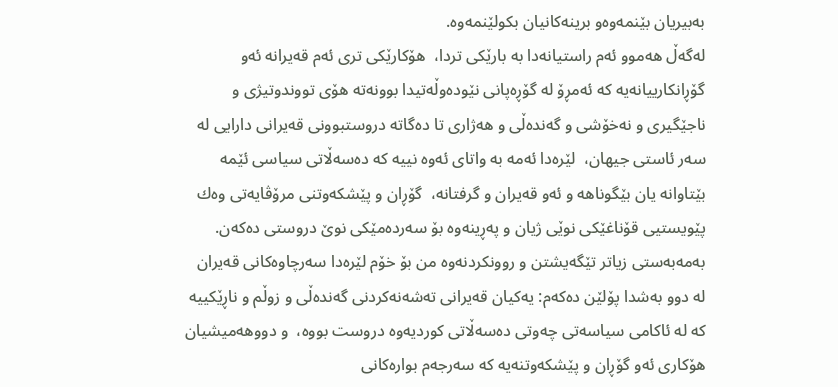به‌بیریان بێنمه‌وه‌و برینه‌كانیان بكولێنمه‌وه‌.
له‌گه‌ڵ هه‌موو ئه‌م راستیانه‌دا به‌ بارێكی تردا،  هۆكارێكی تری ئه‌م قه‌یرانه‌ ئه‌و گۆڕانكارییانه‌یه‌ كه‌ ئه‌مڕۆ له‌ گۆڕه‌پانی نێوده‌وڵه‌تیدا بوونه‌ته‌ هۆی تووندوتیژی و ناجێگیری و نه‌خۆشی و گه‌نده‌ڵی و هه‌ژاری تا ده‌گاته‌ دروستبوونی قه‌یرانی دارایی له‌ سه‌ر ئاستی جیهان،  لێره‌دا ئه‌مه‌ به‌ واتای ئه‌وه‌ نییه‌ كه‌ ده‌سه‌ڵاتی سیاسی ئێمه‌ بێتاوانه‌ یان بێگوناهه‌ و ئه‌و قه‌یران و گرفتانه‌،  گۆڕان و پێشكه‌وتنی مرۆڤایه‌تی وه‌ك پێویستیی قۆناغێكی نوێی ژیان و په‌ڕینه‌وه‌ بۆ سه‌رده‌مێكی نوێ دروستی ده‌كه‌ن. به‌مه‌به‌ستی زیاتر تێگه‌یشتن و روونكردنه‌وه‌ من بۆ خۆم لێره‌دا سه‌رچاوه‌كانی قه‌یران له‌ دوو به‌شدا پۆلێن ده‌كه‌م: یه‌كیان قه‌یرانی ته‌شه‌نه‌كردنی گه‌نده‌ڵی و زوڵم و ناڕێكییه‌ كه‌ له‌ ئاكامی سیاسه‌تی چه‌وتی ده‌سه‌ڵاتی كوردیه‌وه‌ دروست بووه‌،  و دووهه‌میشیان هۆكاری ئه‌و گۆڕان و پێشكه‌وتنه‌یه‌ كه‌ سه‌رجه‌م بواره‌كانی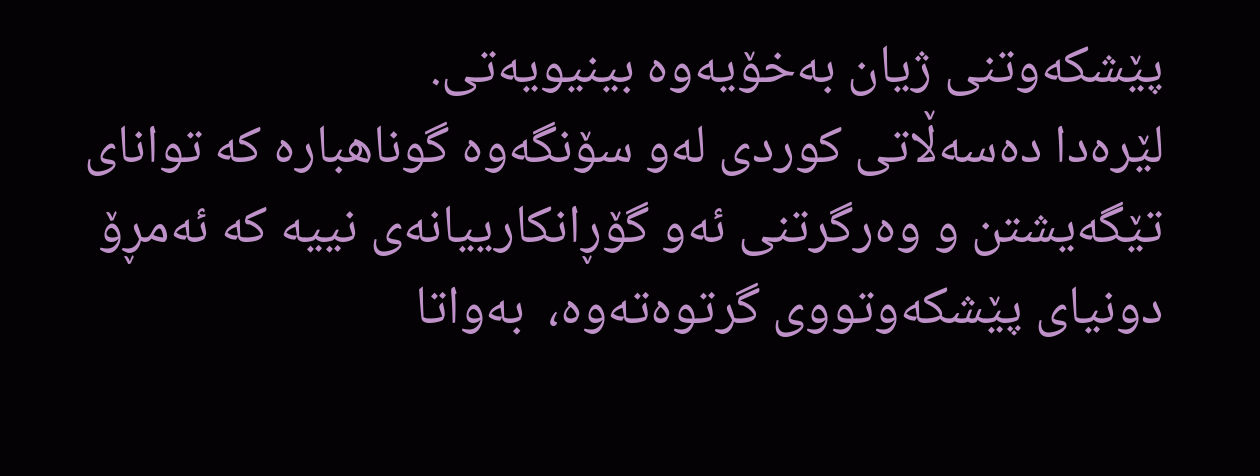پێشكه‌وتنی ژیان به‌خۆیه‌وه‌ بینیویه‌تی.
لێره‌دا ده‌سه‌ڵاتی كوردی له‌و سۆنگه‌وه‌ گوناهباره‌ كه‌ توانای تێگه‌یشتن و وه‌رگرتنی ئه‌و گۆڕانكارییانه‌ی نییه‌ كه‌ ئه‌مڕۆ دونیای پێشكه‌وتووی گرتوه‌ته‌وه‌،  به‌واتا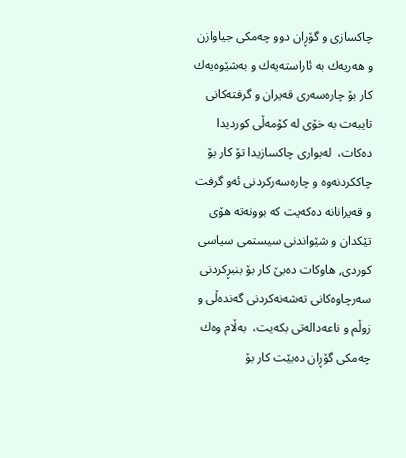چاكسازی و گۆڕان دوو چه‌مكی جیاوازن و هه‌ریه‌ك به‌ ئاراسته‌یه‌ك و به‌شێوه‌یه‌ك كار بۆ چاره‌سه‌ری قه‌یران و گرفته‌كانی تایبه‌ت به‌ خۆی له‌ كۆمه‌ڵی كوردیدا ده‌كات،  له‌بواری چاكسازیدا تۆ كار بۆ چاككردنه‌وه‌ و چاره‌سه‌ركردنی ئه‌و گرفت و قه‌یرانانه‌ ده‌كه‌یت كه‌ بوونه‌ته‌ هۆی تێكدان و شێواندنی سیستمی سیاسی كوردی, هاوكات ده‌بێ كار بۆ بنبڕكردنی سه‌رچاوه‌كانی ته‌شه‌نه‌كردنی گه‌نده‌ڵی و زوڵم و ناعه‌داله‌تی بكه‌یت،  به‌ڵام وه‌ك چه‌مكی گۆڕان ده‌بێت كار بۆ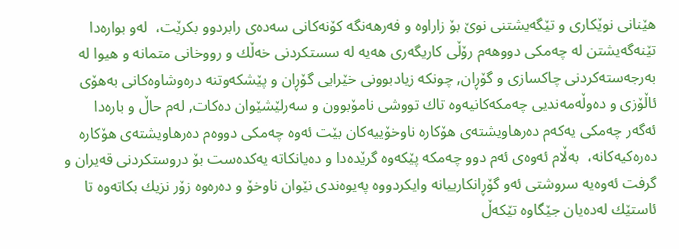هێنانی نوێكاری و تێگه‌یشتنی نوێ بۆ زاراوه‌ و فه‌رهه‌نگه‌ كۆنه‌كانی سه‌ده‌ی رابردوو بكرێت،  له‌و بواره‌دا تێنه‌گه‌یشتن له‌ چه‌مكی دووهه‌م رۆڵی كاریگه‌ری هه‌یه‌ له‌ سستكردنی خه‌ڵك و رووخانی متمانه‌ و هیوا له‌ به‌رجه‌سته‌كردنی چاكسازی و گۆڕان, چونكه‌ زیادبوونی خێرایی گۆڕان و پێشكه‌وتنه‌ دره‌وشاوه‌كانی به‌هۆی ئاڵۆزی و ده‌وڵه‌مه‌ندیی چه‌مكه‌كانیه‌وه‌ تاك تووشی نامۆبوون و سه‌رلێشێوان ده‌كات, له‌م حاڵ و باره‌دا ئه‌گه‌ر چه‌مكی یه‌كه‌م ده‌رهاویشته‌ی هۆكاره‌ ناوخۆییه‌كان بێت ئه‌وه‌ چه‌مكی دووه‌م ده‌رهاویشته‌ی هۆكاره‌ ده‌ره‌كیه‌كانه‌،  به‌ڵام ئه‌وه‌ی ئه‌م دوو چه‌مكه‌ پێكه‌وه‌ گرێده‌دا و ده‌یانكاته‌ یه‌كده‌ست بۆ دروستكردنی قه‌یران و گرفت ئه‌وه‌یه‌ سروشتی ئه‌و گۆڕانكارییانه‌ وایكردووه‌ په‌یوه‌ندی نێوان ناوخۆ و ده‌ره‌وه‌ زۆر نزیك بكاته‌وه‌ تا ئاستێك له‌ده‌یان جێگاوه‌ تێكه‌ڵ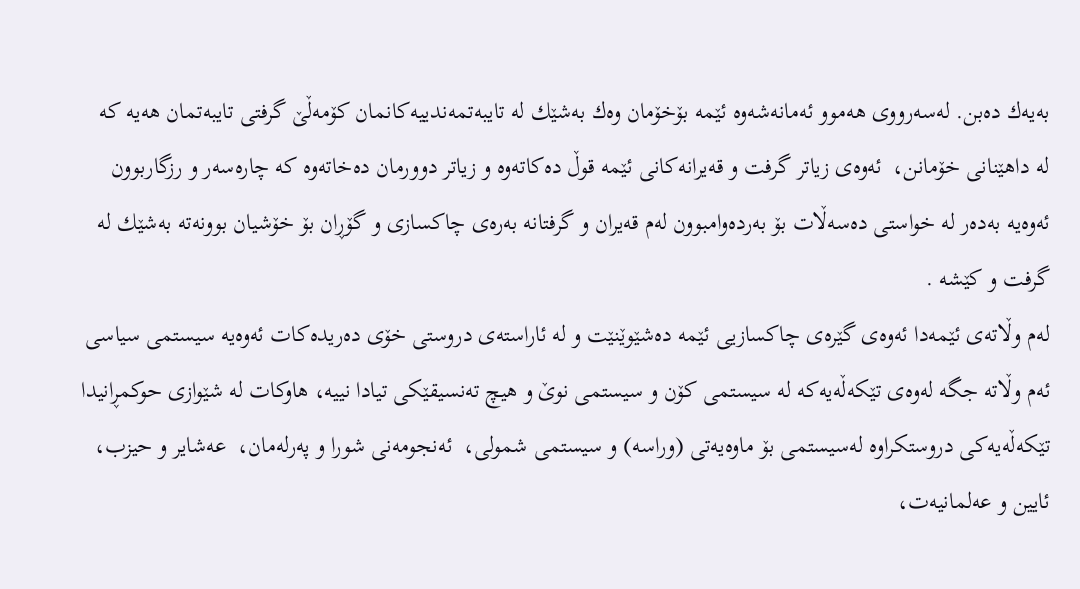به‌یه‌ك ده‌بن. له‌سه‌رووی هه‌موو ئه‌مانه‌شه‌وه‌ ئێمه‌ بۆخۆمان وه‌ك به‌شێك له‌ تایبه‌تمه‌ندییه‌كانمان كۆمه‌ڵێ گرفتی تایبه‌تمان هه‌یه‌ كه‌ له‌ داهێنانی خۆمانن،  ئه‌وه‌ی زیاتر گرفت و قه‌یرانه‌كانی ئێمه‌ قوڵ ده‌كاته‌وه‌ و زیاتر دوورمان ده‌خاته‌وه‌ كه‌ چاره‌سه‌ر و رزگاربوون ئه‌وه‌یه‌ به‌ده‌ر له‌ خواستی ده‌سه‌ڵات بۆ به‌رده‌وامبوون له‌م قه‌یران و گرفتانه‌ به‌ره‌ی چاكسازی و گۆڕان بۆ خۆشیان بوونه‌ته‌ به‌شێك له‌ گرفت و كێشه‌ .
له‌م وڵاته‌ی ئێمه‌دا ئه‌وه‌ی گێره‌ی چاكسازیی ئێمه‌ ده‌شێوێنێت و له‌ ئاراسته‌ی دروستی خۆی ده‌ریده‌كات ئه‌وه‌یه‌ سیستمی سیاسی ئه‌م وڵاته‌ جگه‌ له‌وه‌ی تێكه‌ڵه‌یه‌كه‌ له‌ سیستمی كۆن و سیستمی نوێ و هیچ ته‌نسیقێكی تیادا نییه‌، هاوكات له‌ شێوازی حوكمڕانیدا تێكه‌ڵه‌یه‌كی دروستكراوه‌ له‌سیستمی بۆ ماوه‌یه‌تی (وراسه‌) و سیستمی شمولی،  ئه‌نجومه‌نی شورا و په‌رله‌مان،  عه‌شایر و حیزب،  ئایین و عه‌لمانیه‌ت،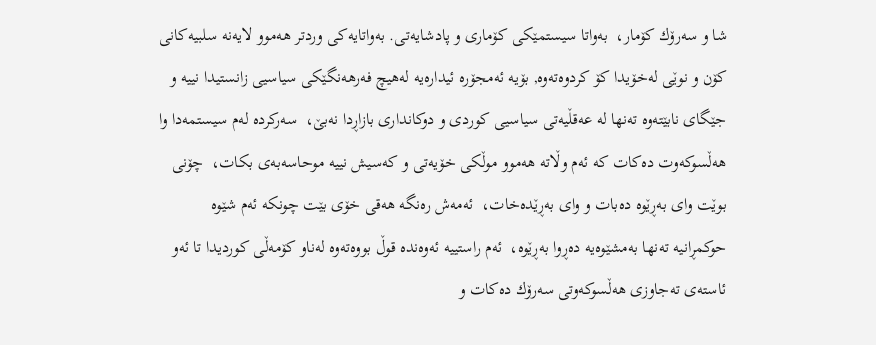شا و سه‌رۆك كۆمار،  به‌واتا سیستمێكی كۆماری و پادشایه‌تی. به‌واتایه‌كی وردتر هه‌موو لایه‌نه‌ سلبیه‌كانی كۆن و نوێی له‌خۆیدا كۆ كردوه‌ته‌وه‌, بۆیه‌ ئه‌مجۆره‌ ئیداره‌یه‌ له‌هیچ فه‌رهه‌نگێكی سیاسیی زانستیدا نییه‌ و جێگای نابێته‌وه‌ ته‌نها له‌ عه‌قڵیه‌تی سیاسیی كوردی و دوكانداری بازاڕدا نه‌بێ،  سه‌ركرده‌ له‌م سیستمه‌دا وا هه‌ڵسوكه‌وت ده‌كات كه‌ ئه‌م وڵاته‌ هه‌موو موڵكی خۆیه‌تی و كه‌سیش نییه‌ موحاسه‌به‌ی بكات،  چۆنی بوێت وای به‌ڕێوه‌ ده‌بات و وای به‌ڕێده‌خات،  ئه‌مه‌ش ره‌نگه‌ هه‌قی خۆی بێت چونكه‌ ئه‌م شێوه‌ حوكمڕانیه‌ ته‌نها به‌مشێوه‌یه‌ ده‌ڕوا به‌ڕێوه‌،  ئه‌م راستییه‌ ئه‌وه‌نده‌ قوڵ بووه‌ته‌وه‌ له‌ناو كۆمه‌ڵی كوردیدا تا ئه‌و ئاسته‌ی ته‌جاوزی هه‌ڵسوكه‌وتی سه‌رۆك ده‌كات و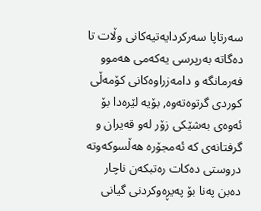سه‌رتاپا سه‌ركردایه‌تیه‌كانی وڵات تا ده‌گاته‌ به‌رپرسی یه‌كه‌می هه‌موو فه‌رمانگه‌ و دامه‌زراوه‌كانی كۆمه‌ڵی كوردی گرتوه‌ته‌وه‌, بۆیه‌ لێره‌دا بۆ ئه‌وه‌ی به‌شێكی زۆر له‌و قه‌یران و گرفتانه‌ی كه‌ ئه‌مجۆره‌ هه‌ڵسوكه‌وته‌ دروستی ده‌كات ره‌تبكه‌ن ناچار ده‌بن په‌نا بۆ په‌یڕه‌وكردنی گیانی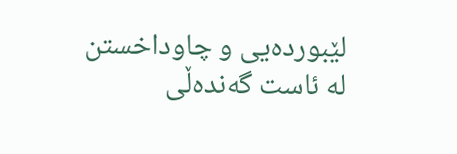لێبورده‌یی و چاوداخستن له‌ ئاست گه‌نده‌ڵی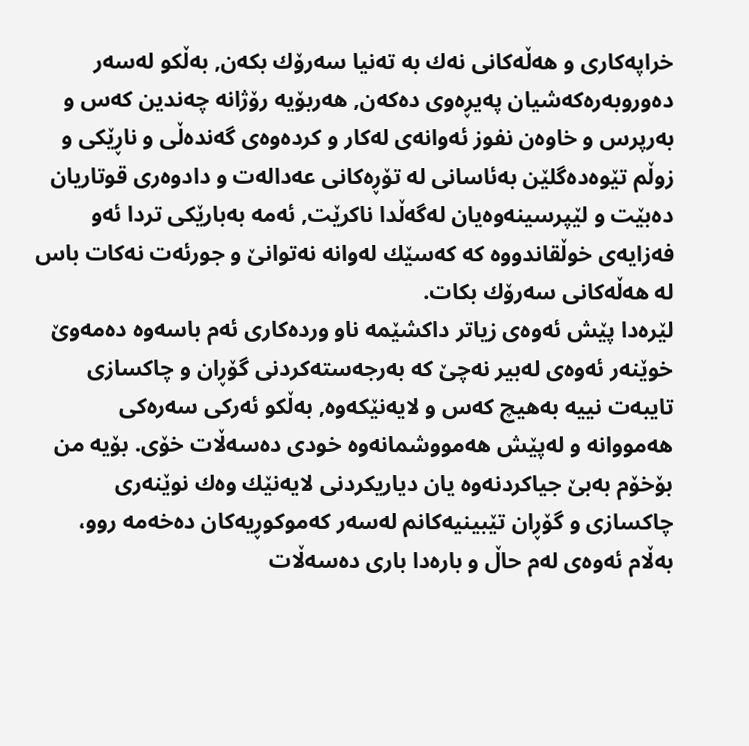خراپه‌كاری و هه‌ڵه‌كانی نه‌ك به‌ ته‌نیا سه‌رۆك بكه‌ن, به‌ڵكو له‌سه‌ر ده‌وروبه‌ره‌كه‌شیان په‌یڕه‌وی ده‌كه‌ن, هه‌ربۆیه‌ رۆژانه‌ چه‌ندین كه‌س و به‌رپرس و خاوه‌ن نفوز ئه‌وانه‌ی له‌كار و كرده‌وه‌ی گه‌نده‌ڵی و ناڕێكی و زوڵم تێوه‌ده‌گلێن به‌ئاسانی له‌ تۆڕه‌كانی عه‌داله‌ت و دادوه‌ری قوتاریان ده‌بێت و لێپرسینه‌وه‌یان له‌گه‌ڵدا ناكرێت, ئه‌مه‌ به‌بارێكی تردا ئه‌و فه‌زایه‌ی خوڵقاندووه‌ كه‌ كه‌سێك له‌وانه‌ نه‌توانێ و جورئه‌ت نه‌كات باس له‌ هه‌ڵه‌كانی سه‌رۆك بكات.
لێره‌دا پێش ئه‌وه‌ی زیاتر داكشێمه‌ ناو ورده‌كاری ئه‌م باسه‌وه‌ ده‌مه‌وێ خوێنه‌ر ئه‌وه‌ی له‌بیر نه‌چێ كه‌ به‌رجه‌سته‌كردنی گۆڕان و چاكسازی تایبه‌ت نییه‌ به‌هیچ كه‌س و لایه‌نێكه‌وه‌, به‌ڵكو ئه‌ركی سه‌ره‌كی هه‌مووانه‌ و له‌پێش هه‌مووشمانه‌وه‌ خودی ده‌سه‌ڵات خۆی. بۆیه‌ من بۆخۆم به‌بێ جیاكردنه‌وه‌ یان دیاریكردنی لایه‌نێك وه‌ك نوێنه‌ری چاكسازی و گۆڕان تێبینیه‌كانم له‌سه‌ر كه‌موكوڕیه‌كان ده‌خه‌مه‌ روو،  به‌ڵام ئه‌وه‌ی له‌م حاڵ و باره‌دا باری ده‌سه‌ڵات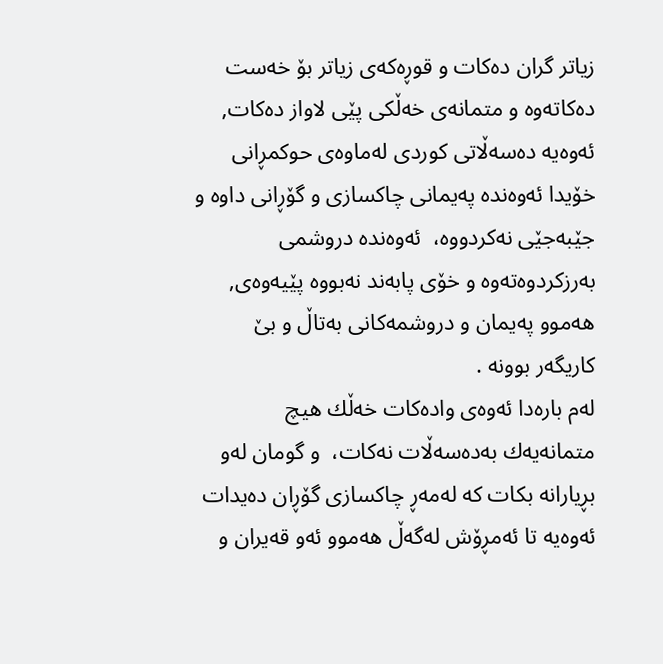زیاتر گران ده‌كات و قوڕه‌كه‌ی زیاتر بۆ خه‌ست ده‌كاته‌وه‌ و متمانه‌ی خه‌ڵكی پێی لاواز ده‌كات, ئه‌وه‌یه‌ ده‌سه‌ڵاتی كوردی له‌ماوه‌ی حوكمڕانی خۆیدا ئه‌وه‌نده‌ په‌یمانی چاكسازی و گۆڕانی داوه‌ و جێبه‌جێی نه‌كردووه‌،  ئه‌وه‌نده‌ دروشمی به‌رزكردوه‌ته‌وه‌ و خۆی پابه‌ند نه‌بووه‌ پێیه‌وه‌ی, هه‌موو په‌یمان و دروشمه‌كانی به‌تاڵ و بێ كاریگه‌ر بوونه‌ .
له‌م باره‌دا ئه‌وه‌ی واده‌كات خه‌ڵك هیچ متمانه‌یه‌ك به‌ده‌سه‌ڵات نه‌كات،  و گومان له‌و بڕیارانه‌ بكات كه‌ له‌مه‌ڕ چاكسازی گۆڕان ده‌یدات  ئه‌وه‌یه‌ تا ئه‌مڕۆش له‌گه‌ڵ هه‌موو ئه‌و قه‌یران و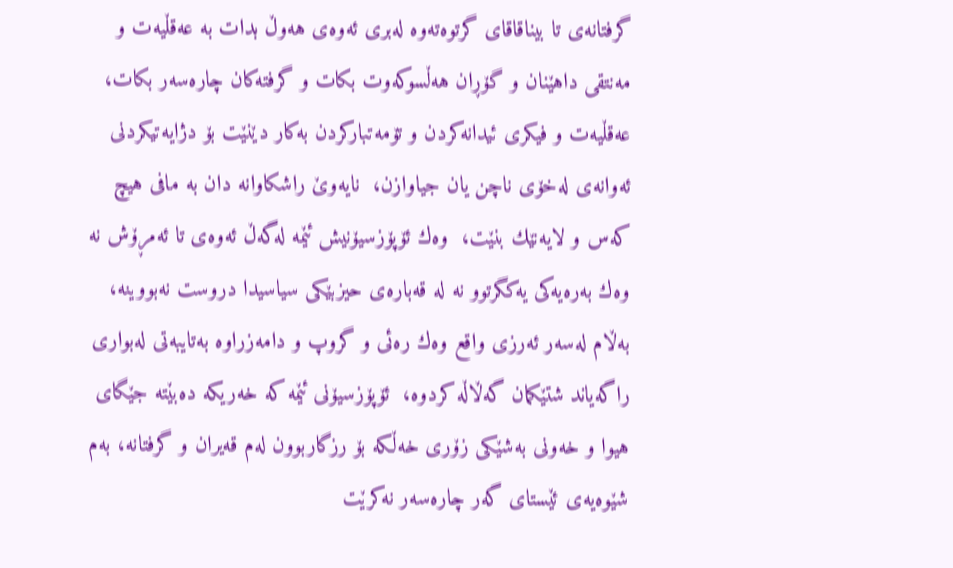گرفتانه‌ی تا بیناقاقای گرتوه‌ته‌وه‌ له‌بری ئه‌وه‌ی هه‌وڵ بدات به‌ عه‌قڵیه‌ت و مه‌نتقی داهێنان و گۆڕان هه‌ڵسوكه‌وت بكات و گرفته‌كان چاره‌سه‌ر بكات،  عه‌قڵیه‌ت و فیكری ئیدانه‌كردن و تۆمه‌تباركردن به‌كار دێنێت بۆ دژایه‌تیكردنی ئه‌وانه‌ی له‌خۆی ناچن یان جیاوازن،  نایه‌وێ راشكاوانه‌ دان به‌ مافی هیچ كه‌س و لایه‌نێك بنێت،  وه‌ك ئۆپۆزسیۆنیش ئێمه‌ له‌گه‌ڵ ئه‌وه‌ی تا ئه‌مڕۆش نه‌ وه‌ك به‌ره‌یه‌كی یه‌كگرتوو نه‌ له‌ قه‌باره‌ی حیزبێكی سیاسیدا دروست نه‌بووینه‌، به‌ڵام له‌سه‌ر ئه‌رزی واقع وه‌ك ره‌ئی و گروپ و دامه‌زراوه‌ به‌تایبه‌تی له‌بواری راگه‌یاند شتێكمان گه‌ڵاڵه‌ كردوه‌،  ئۆپۆزسیۆنی ئێمه‌ كه‌ خه‌ریكه‌ ده‌بێته‌ جێگای هیوا و خه‌ونی به‌شێكی زۆری خه‌ڵكه‌ بۆ رزگاربوون له‌م قه‌یران و گرفتانه‌، به‌م شێوه‌یه‌ی ئێستای گه‌ر چاره‌سه‌ر نه‌كرێت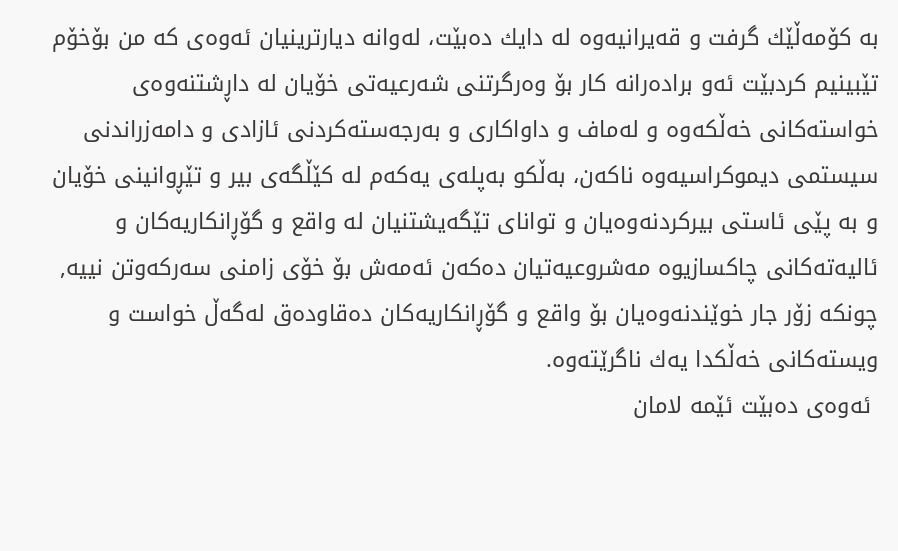به‌ كۆمه‌ڵێك گرفت و قه‌یرانیه‌وه‌ له‌ دایك ده‌بێت، له‌وانه‌ دیارترینیان ئه‌وه‌ی كه‌ من بۆخۆم تێبینیم كردبێت ئه‌و براده‌رانه‌ كار بۆ وه‌رگرتنی شه‌رعیه‌تی خۆیان له‌ داڕشتنه‌وه‌ی خواسته‌كانی خه‌ڵكه‌وه‌ و له‌ماف و داواكاری و به‌رجه‌سته‌كردنی ئازادی و دامه‌زراندنی سیستمی دیموكراسیه‌وه‌ ناكه‌ن، به‌ڵكو به‌پله‌ی یه‌كه‌م له‌ كێڵگه‌ی بیر و تێڕوانینی خۆیان و به‌ پێی ئاستی بیركردنه‌وه‌یان و توانای تێگه‌یشتنیان له‌ واقع و گۆڕانكاریه‌كان و ئالیه‌ته‌كانی چاكسازیوه‌ مه‌شروعیه‌تیان ده‌كه‌ن ئه‌مه‌ش بۆ خۆی زامنی سه‌ركه‌وتن نییه‌, چونكه‌ زۆر جار خوێندنه‌وه‌یان بۆ واقع و گۆڕانكاریه‌كان ده‌قاوده‌ق له‌گه‌ڵ خواست و ویسته‌كانی خه‌ڵكدا یه‌ك ناگرێته‌وه‌.
 ئه‌وه‌ی ده‌بێت ئێمه‌ لامان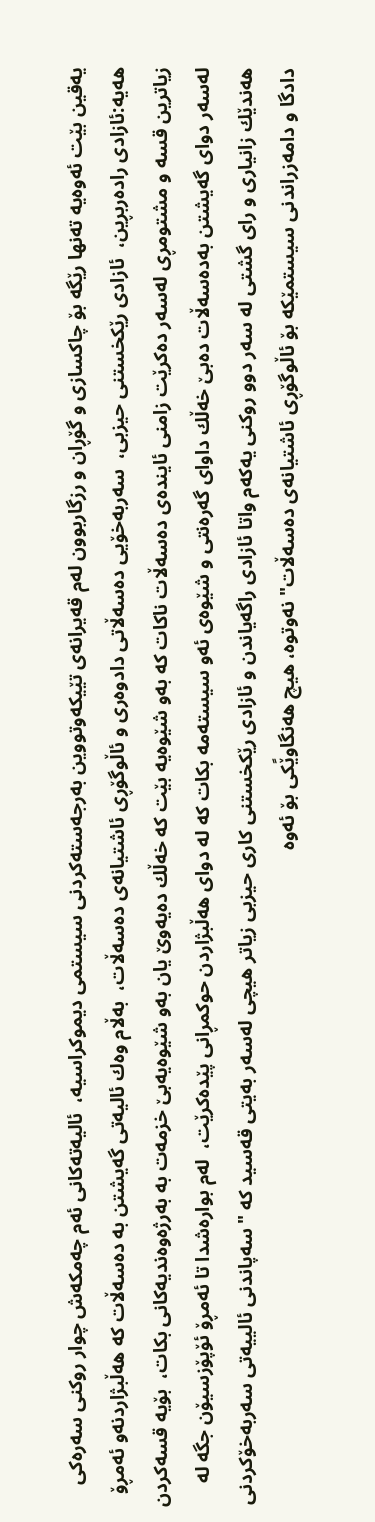یه‌قین بێت ئه‌وه‌یه‌ ته‌نها رێگه‌ بۆ چاكسازی و گۆڕان و رزگاربوون له‌م قه‌یرانه‌ی تێیكه‌وتووین به‌رجه‌سته‌كردنی سیستمی دیموكراسیه‌،  ئالیه‌ته‌كانی ئه‌م چه‌مكه‌ش چوار روكنی سه‌ره‌كی هه‌یه‌:ئازادی راده‌ربڕین،  ئازادی رێكخستنی حیزبی،  سه‌ربه‌خۆیی ده‌سه‌ڵاتی دادوه‌ری و ئاڵوگۆڕی ئاشتیانه‌ی ده‌سه‌ڵات،  به‌ڵام وه‌ك ئالیه‌تی گه‌یشتن به‌ ده‌سه‌ڵات كه‌ هه‌ڵبژاردنه‌و ئه‌مڕۆ زیاترین قسه‌ و مشتومڕی له‌سه‌ر ده‌كرێت زامنی ئاینده‌ی ده‌سه‌ڵات ناكات كه‌ به‌و شێوه‌یه‌ بێت كه‌ خه‌ڵك ده‌یه‌وێ یان به‌و شێوه‌یه‌بێ خزمه‌ت به‌ به‌رژه‌وه‌ندیه‌كانی بكات،  بۆیه‌ قسه‌كردن له‌سه‌ر دوای گه‌یشتن به‌ده‌سه‌ڵات ده‌بێ خه‌ڵك داوای گه‌ره‌نتی و شێوه‌ی ئه‌و سیسته‌مه‌ بكات كه‌ له‌ دوای هه‌ڵبژاردن حوكمڕانی پێده‌كرێت،  له‌م بواره‌شدا تا ئه‌مڕۆ ئۆپۆزسیۆن جگه‌ له‌ هه‌ندێك زانیاری و رای گشتی له‌ سه‌ر دوو روكنی یه‌كه‌م واتا ئازادی راگه‌یاندن و ئازادی رێكخستنی كاری حیزبی زیاتر هیچی له‌سه‌ر به‌یتی قه‌سید كه‌ "سه‌پاندنی ئالییه‌تی سه‌ربه‌خۆكردنی دادگا و دامه‌زراندنی سیستمێكه‌ بۆ ئاڵوگۆڕی ئاشتیانه‌ی ده‌سه‌ڵات" نه‌وتوه‌، هیچ هه‌نگاوێًكی بۆ ئه‌وه‌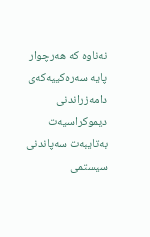نه‌ناوه‌ كه‌ هه‌رچوار پایه‌ سه‌ره‌كییه‌كه‌ی دامه‌زراندنی دیموكراسیه‌ت به‌تایبه‌ت سه‌پاندنی سیستمی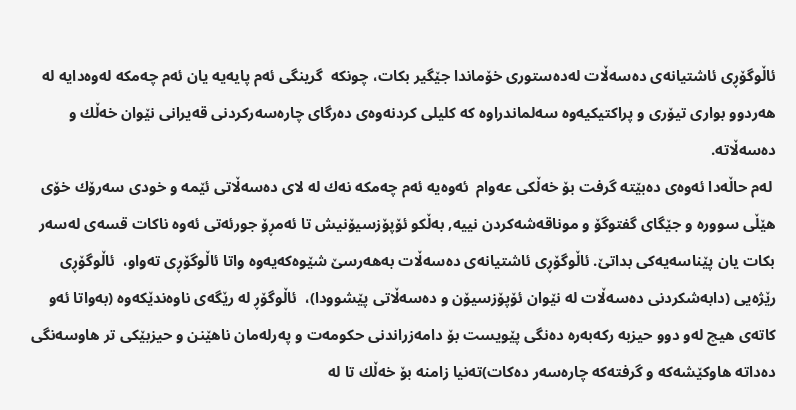ئاڵوگۆڕی ئاشتیانه‌ی ده‌سه‌ڵات له‌ده‌ستوری خۆماندا جێگیر بكات، چونكه‌  گرینگی ئه‌م پایه‌یه‌ یان ئه‌م چه‌مكه‌ له‌وه‌دایه‌ له‌ هه‌ردوو بواری تیۆری و پراكتیكیه‌وه‌ سه‌لماندراوه‌ كه‌ كلیلی كردنه‌وه‌ی ده‌رگای چاره‌سه‌ركردنی قه‌یرانی نێوان خه‌ڵك و ده‌سه‌ڵاته‌.
 له‌م حاڵه‌دا ئه‌وه‌ی ده‌بێته‌ گرفت بۆ خه‌ڵكی عه‌وام  ئه‌وه‌یه‌ ئه‌م چه‌مكه‌ نه‌ك له‌ لای ده‌سه‌ڵاتی ئێمه‌ و خودی سه‌رۆك خۆی هێڵی سووره‌ و جێگای گفتوگۆ و موناقه‌شه‌كردن نییه‌, به‌ڵكو ئۆپۆزسیۆنیش تا ئه‌مڕۆ جورئه‌تی ئه‌وه‌ ناكات قسه‌ی له‌سه‌ر بكات یان پێناسه‌یه‌كی بداتێ. ئاڵوگۆڕی ئاشتیانه‌ی ده‌سه‌ڵات به‌هه‌رسێ شێوه‌كه‌یه‌وه‌ واتا ئاڵوگۆڕی ته‌واو،  ئاڵوگۆڕی رێژه‌یی (دابه‌شكردنی ده‌سه‌ڵات له‌ نێوان ئۆپۆزسیۆن و ده‌سه‌ڵاتی پێشوودا)،  ئاڵوگۆڕ له‌ رێگه‌ی ناوه‌ندێكه‌وه‌ (به‌واتا ئه‌و كاته‌ی هیچ له‌و دوو حیزبه‌ ركه‌به‌ره‌ ده‌نگی پێویست بۆ دامه‌زراندنی حكومه‌ت و په‌رله‌مان ناهێنن و حیزبێكی تر هاوسه‌نگی ده‌داته‌ هاوكێشه‌كه‌ و گرفته‌كه‌ چاره‌سه‌ر ده‌كات)ته‌نیا زامنه‌ بۆ خه‌ڵك تا له‌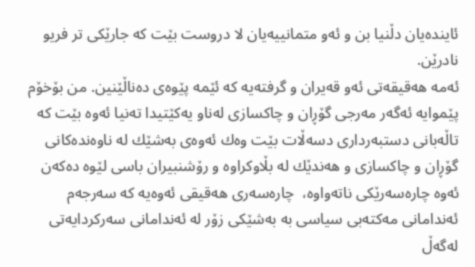ئاینده‌یان دڵنیا بن و ئه‌و متمانییه‌یان لا دروست بێت كه‌ جارێكی تر فریو نادرێن.
ئه‌مه‌ هه‌قیقه‌تی ئه‌و قه‌یران و گرفته‌یه‌ كه‌ ئێمه‌ پێوه‌ی ده‌ناڵێنین. من بۆخۆم پێموایه‌ ئه‌گه‌ر مه‌رجی گۆڕان و چاكسازی له‌ناو یه‌كێتیدا ته‌نیا ئه‌وه‌ بێت كه‌ تاڵه‌بانی دستبه‌رداری دسه‌ڵات بێت وه‌ك ئه‌وه‌ی به‌شێك له‌ ناوه‌نده‌كانی گۆڕان و چاكسازی و هه‌ندێك له‌ بڵاوكراوه‌ و رۆشنبیران باسی لێوه‌ ده‌كه‌ن ئه‌وه‌ چاره‌سه‌رێكی ناته‌واوه‌،  چاره‌سه‌ری هه‌قیقی ئه‌وه‌یه‌ كه‌ سه‌رجه‌م ئه‌ندامانی مه‌كته‌بی سیاسی به‌ به‌شێكی زۆر له‌ ئه‌ندامانی سه‌ركردایه‌تی له‌گه‌ڵ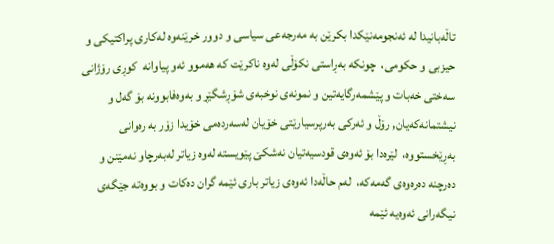تاڵه‌بانیدا له‌ ئه‌نجومه‌نێكدا بكرێن به‌ مه‌رجه‌عی سیاسی و دوور خرێنه‌وه‌ له‌كاری پراكتیكی و حیزبی و حكومی،  چونكه‌ به‌ڕاستی نكۆڵی له‌وه‌ ناكرێت كه‌ هه‌موو ئه‌و پیاوانه‌  كوڕی رۆژانی سه‌ختی خه‌بات و پێشمه‌رگایه‌تین و نمونه‌ی نوخبه‌ی شۆڕشگێڕ و به‌وه‌فابوونه‌ بۆ گه‌ل و نیشتمانه‌كه‌یان, رۆڵ و ئه‌ركی به‌رپرسیارێتی خۆیان له‌سه‌رده‌می خۆیدا زۆر به‌ ره‌وانی به‌ڕێخستووه‌،  لێره‌دا بۆ ئه‌وه‌ی قودسیه‌تیان نه‌شكێ پێویسته‌ له‌وه‌ زیاتر له‌به‌رچاو نه‌مێنن و ده‌رچنه‌ ده‌ره‌وه‌ی گه‌مه‌كه‌،  له‌م حاڵه‌دا ئه‌وه‌ی زیاتر باری ئێمه‌ گران ده‌كات و بووه‌ته‌ جێگه‌ی نیگه‌رانی ئه‌وه‌یه‌ ئێمه‌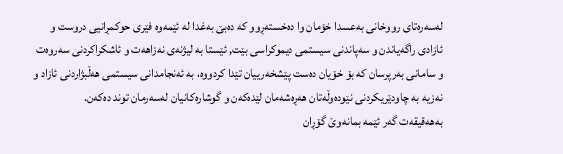له‌سه‌ره‌تای رووخانی به‌عسدا خۆمان وا ده‌خسته‌ڕوو كه‌ ده‌بێ به‌غدا له‌ ئێمه‌وه‌ فێری حوكمڕانیی دروست و ئازادی راگه‌یاندن و سه‌پاندنی سیستمی دیموكراسی بێت, ئێستا به‌ لیژنه‌ی نه‌زاهه‌ت و ئاشكراكردنی سه‌روه‌ت و سامانی به‌رپرسان كه‌ بۆ خۆیان ده‌ست پێشخه‌رییان تێدا كردووه‌، به‌ ئه‌نجامدانی سیستمی هه‌ڵبژاردنی ئازاد و نه‌زیه به‌ چاودێریكردنی نێوده‌وڵه‌تان هه‌ڕه‌شه‌مان لێده‌كه‌ن و گوشاره‌كانیان له‌سه‌رمان توند ده‌كه‌ن.
به‌هه‌قیقه‌ت گه‌ر ئێمه‌ بمانه‌وێ گۆڕان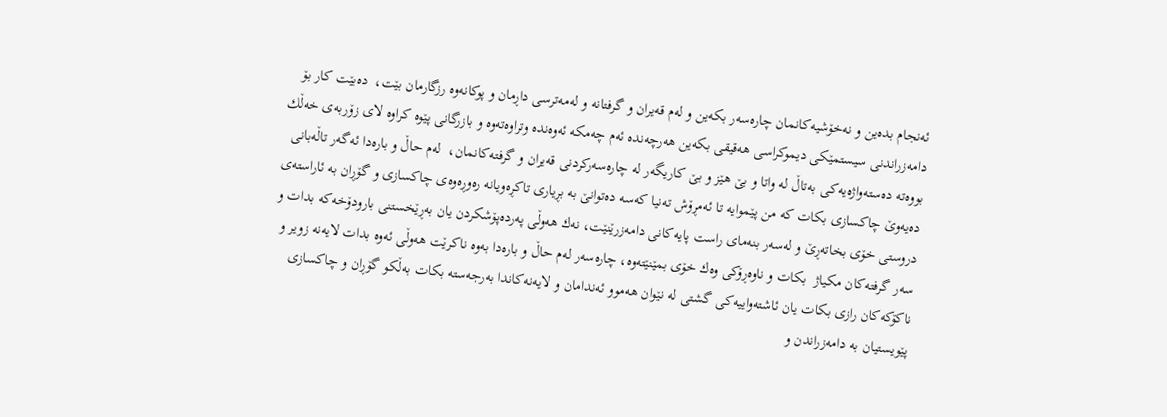ئه‌نجام بده‌ین و نه‌خۆشیه‌كانمان چاره‌سه‌ر بكه‌ین و له‌م قه‌یران و گرفتانه‌ و له‌مه‌ترسی داڕمان و پوكانه‌وه‌ رزگارمان بێت،  ده‌بێت كار بۆ دامه‌زراندنی سیستمێكی دیموكراسی هه‌قیقی بكه‌ین هه‌رچه‌نده‌ ئه‌م چه‌مكه‌ ئه‌وه‌نده‌ وتراوه‌ته‌وه‌ و بازرگانی پێوه‌ كراوه‌ لای زۆربه‌ی خه‌ڵك بووه‌ته‌ ده‌سته‌واژه‌یه‌كی به‌تاڵ له‌ واتا و بێ هێز و بێ كاریگه‌ر له‌ چاره‌سه‌ركردنی قه‌یران و گرفته‌كانمان،  له‌م حاڵ و باره‌دا ئه‌گه‌ر تاڵه‌بانی ده‌یه‌وێ چاكسازی بكات كه‌ من پێموایه‌ تا ئه‌مڕۆش ته‌نیا كه‌سه‌ ده‌توانێ به‌ بڕیاری تاكڕه‌ویانه‌ ره‌وڕه‌وه‌ی چاكسازی و گۆڕان به‌ ئاراسته‌ی دروستی خۆی بخاته‌ڕێ و له‌سه‌ر بنه‌مای راست پایه‌كانی دامه‌زرێنێت، نه‌ك هه‌وڵی په‌رده‌پۆشكردن یان به‌ڕێخستنی بارودۆخه‌كه‌ بدات و سه‌ر گرفته‌كان مكیاژ  بكات و ناوه‌ڕۆكی وه‌ك خۆی بمێنێته‌وه‌، چاره‌سه‌ر له‌م حاڵ و باره‌دا به‌وه‌ ناكرێت هه‌وڵی ئه‌وه‌ بدات لایه‌نه‌ زویر و ناكۆكه‌كان رازی بكات یان ئاشته‌واییه‌كی گشتی له‌ نێوان هه‌موو ئه‌ندامان و لایه‌نه‌كاندا به‌رجه‌سته‌ بكات به‌ڵكو گۆڕان و چاكسازی پێویستیان به‌ دامه‌زراندن و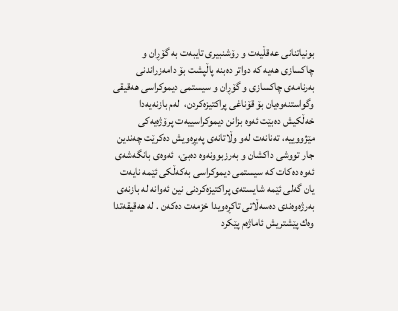بونیاتنانی عه‌قڵیه‌ت و رۆشنبیری تایبه‌ت به‌ گۆڕان و چاكسازی هه‌یه‌ كه‌ دواتر ده‌بنه‌ پاڵپشت بۆ دامه‌زراندنی به‌رنامه‌ی چاكسازی و گۆڕان و سیستمی دیموكراسی هه‌قیقی وگواستنه‌وه‌یان بۆ قۆناغی پراكتیزه‌كردن،  له‌م بازنه‌یه‌دا خه‌ڵكیش ده‌بێت ئه‌وه‌ بزانن دیموكراسییه‌ت پرۆژه‌یه‌كی مێژووییه‌، ته‌نانه‌ت له‌و وڵاتانه‌ی په‌یڕه‌ویش ده‌كرێت چه‌ندین جار تووشی داكشان و به‌رزبوونه‌وه‌ ده‌بێ،  ئه‌وه‌ی بانگه‌شه‌ی ئه‌وه‌ ده‌كات كه‌ سیستمی دیموكراسی به‌كه‌ڵكی ئێمه‌ نایه‌ت یان گه‌لی ئێمه‌ شایسته‌ی پراكتیزه‌كردنی نین ئه‌وانه‌ له‌ بازنه‌ی به‌رژه‌وه‌ندی ده‌سه‌ڵاتی تاكڕه‌ویدا خزمه‌ت ده‌كه‌ن . له‌ هه‌قیقه‌تدا وه‌ك پێشتریش ئاماژه‌م پێكرد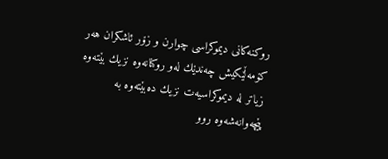روكنه‌كانی دیموكراسی چوارن و زۆر ئاشكران هه‌ر كۆمه‌ڵێكیش چه‌ندێك له‌و روكنانه‌وه‌ نزیك بێته‌وه‌ زیاتر له‌ دیموكراسیه‌ت نزیك ده‌بێته‌وه‌ به‌ پێچه‌وانه‌شه‌وه‌ روو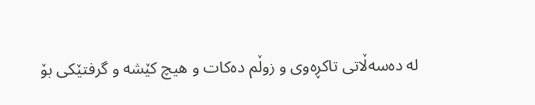له‌ ده‌سه‌ڵاتی تاكڕه‌وی و زوڵم ده‌كات و هیچ كێشه‌ و گرفتێكی بۆ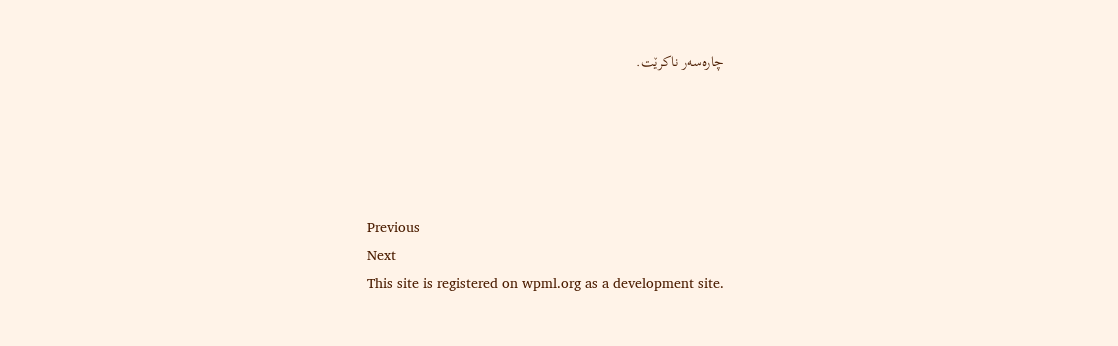چاره‌سه‌ر ناكرێت.





Previous
Next
This site is registered on wpml.org as a development site.